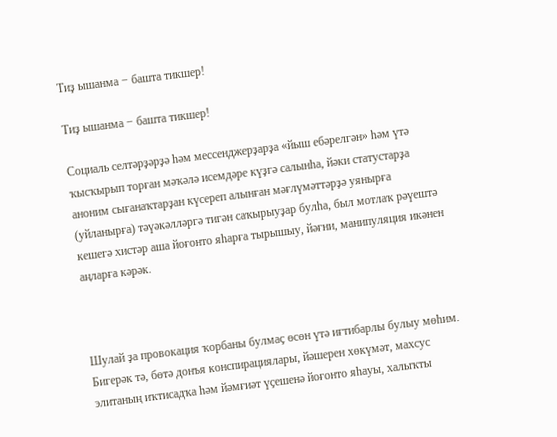Тиҙ ышанма − башта тикшер!

Тиҙ ышанма − башта тикшер!

Социаль селтәрҙәрҙә һәм мессенджерҙарҙа «йыш ебәрелгән» һәм үтә ҡысҡырып торған мәҡәлә исемдәре күҙгә салынһа, йәки статустарҙа аноним сығанаҡтарҙан күсереп алынған мәғлүмәттәрҙә уянырға (уйланырға) тәүәкәлләргә тигән саҡырыуҙар булһа, был мотлаҡ рәүештә кешегә хистәр аша йоғонто яһарға тырышыу, йәғни, манипуляция икәнен аңларға кәрәк.



Шулай ҙа провокация ҡорбаны булмаҫ өсөн үтә иғтибарлы булыу мөһим. Бигерәк тә, бөтә донъя конспирациялары, йәшерен хөкүмәт, махсус элитаның иҡтисадҡа һәм йәмғиәт үҫешенә йоғонто яһауы, халыҡты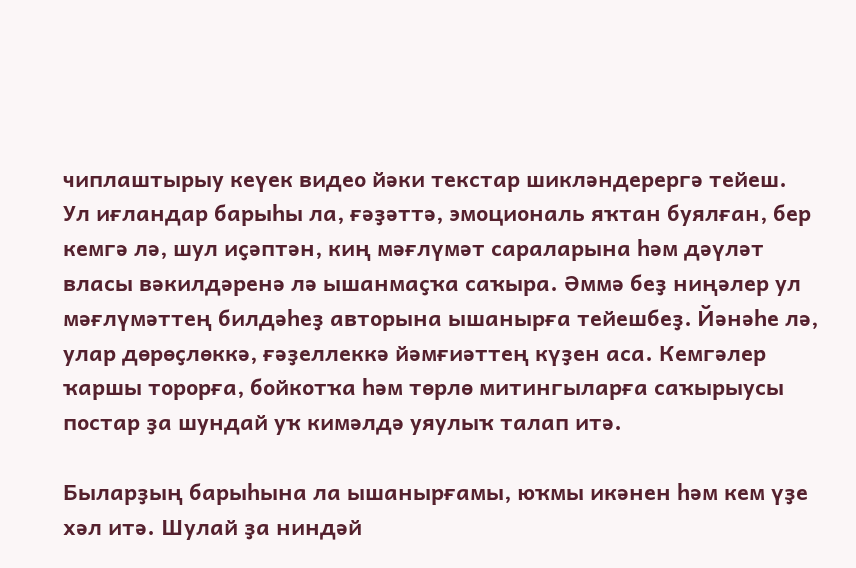чиплаштырыу кеүек видео йәки текстар шикләндерергә тейеш. Ул иғландар барыһы ла, ғәҙәттә, эмоциональ яҡтан буялған, бер кемгә лә, шул иҫәптән, киң мәғлүмәт сараларына һәм дәүләт власы вәкилдәренә лә ышанмаҫҡа саҡыра. Әммә беҙ ниңәлер ул мәғлүмәттең билдәһеҙ авторына ышанырға тейешбеҙ. Йәнәһе лә, улар дөрөҫлөккә, ғәҙеллеккә йәмғиәттең күҙен аса. Кемгәлер ҡаршы торорға, бойкотҡа һәм төрлө митингыларға саҡырыусы постар ҙа шундай уҡ кимәлдә уяулыҡ талап итә.

Быларҙың барыһына ла ышанырғамы, юҡмы икәнен һәм кем үҙе хәл итә. Шулай ҙа ниндәй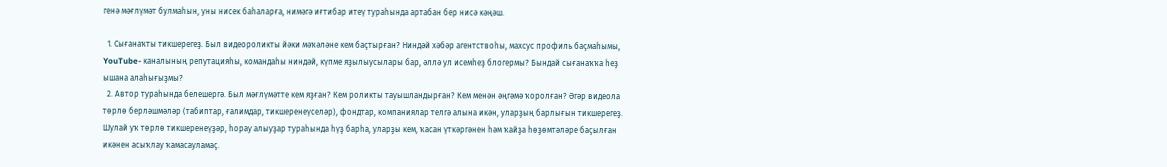генә мәғлүмәт булмаһын, уны нисек баһаларға, нимәгә иғтибар итеү тураһында артабан бер нисә кәңәш.

  1. Сығанаҡты тикшерегеҙ. Был видеороликты йәки мәҡәләне кем баҫтырған? Ниндәй хәбәр агентствоһы, махсус профиль баҫмаһымы, YouTube- каналының репутацияһы, командаһы ниндәй, күпме яҙылыусылары бар, әллә ул исемһеҙ блогермы? Бындай сығанаҡҡа һеҙ ышана алаһығыҙмы?
  2. Автор тураһында белешергә. Был мәғлүмәтте кем яҙған? Кем роликты тауышландырған? Кем менән әңгәмә ҡоролған? Әгәр видеола төрлө берләшмәләр (табиптар, ғалимдар, тикшеренеүселәр), фондтар, компаниялар телгә алына икән, уларҙың барлығын тикшерегеҙ. Шулай уҡ төрлө тикшеренеүҙәр, һорау алыуҙар тураһында һүҙ барһа, уларҙы кем, ҡасан үткәргәнен һәм ҡайҙа һөҙөмтәләре баҫылған икәнен асыҡлау ҡамасауламаҫ.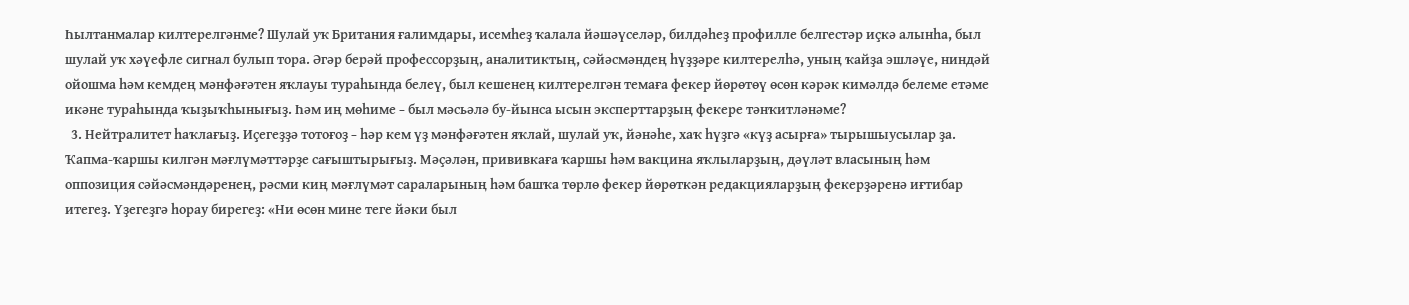Һылтанмалар килтерелгәнме? Шулай уҡ Британия ғалимдары, исемһеҙ ҡалала йәшәүселәр, билдәһеҙ профилле белгестәр иҫкә алынһа, был шулай уҡ хәүефле сигнал булып тора. Әгәр берәй профессорҙың, аналитиктың, сәйәсмәндең һүҙҙәре килтерелһә, уның ҡайҙа эшләүе, ниндәй ойошма һәм кемдең мәнфәғәтен яҡлауы тураһында белеү, был кешенең килтерелгән темаға фекер йөрөтөү өсөн кәрәк кимәлдә белеме етәме икәне тураһында ҡыҙыҡһынығыҙ. Һәм иң мөһиме − был мәсьәлә бу-йынса ысын эксперттарҙың фекере тәнҡитләнәме?
  3. Нейтралитет һаҡлағыҙ. Иҫегеҙҙә тотоғоҙ − һәр кем үҙ мәнфәғәтен яҡлай, шулай уҡ, йәнәһе, хаҡ һүҙгә «күҙ асырға» тырышыусылар ҙа. Ҡапма-ҡаршы килгән мәғлүмәттәрҙе сағыштырығыҙ. Мәҫәлән, прививкаға ҡаршы һәм вакцина яҡлыларҙың, дәүләт власының һәм оппозиция сәйәсмәндәренең, рәсми киң мәғлүмәт сараларының һәм башҡа төрлө фекер йөрөткән редакцияларҙың фекерҙәренә иғтибар итегеҙ. Үҙегеҙгә һорау бирегеҙ: «Ни өсөн мине теге йәки был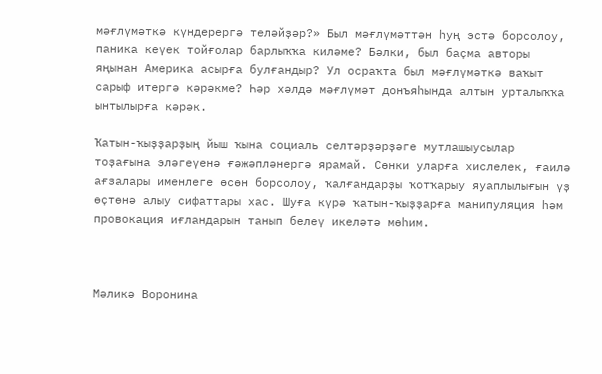мәғлүмәткә күндерергә теләйҙәр?» Был мәғлүмәттән һуң эстә борсолоу, паника кеүек тойғолар барлыҡҡа киләме? Бәлки, был баҫма авторы яңынан Америка асырға булғандыр? Ул осраҡта был мәғлүмәткә ваҡыт сарыф итергә кәрәкме? Һәр хәлдә мәғлүмәт донъяһында алтын урталыҡҡа ынтылырға кәрәк.

Ҡатын-ҡыҙҙарҙың йыш ҡына социаль селтәрҙәрҙәге мутлашыусылар тоҙағына эләгеүенә ғәжәпләнергә ярамай. Сөнки уларға хислелек, ғаилә ағзалары именлеге өсөн борсолоу, ҡалғандарҙы ҡотҡарыу яуаплылығын үҙ өҫтөнә алыу сифаттары хас. Шуға күрә ҡатын-ҡыҙҙарға манипуляция һәм провокация иғландарын танып белеү икеләтә мөһим.



Мәликә Воронина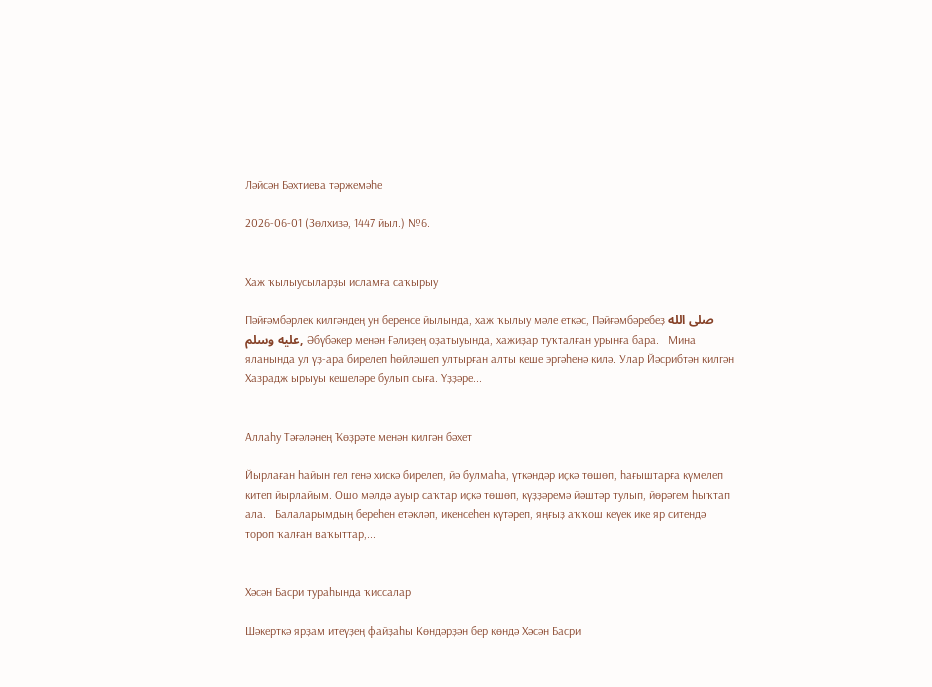Ләйсән Бәхтиева тәржемәһе

2026-06-01 (Зөлхизә, 1447 йыл.) №6.


Хаж ҡылыусыларҙы исламға саҡырыу

Пәйғәмбәрлек килгәндең ун беренсе йылында, хаж ҡылыу мәле еткәс, Пәйғәмбәребеҙ صلى الله عليه وسلم, Әбүбәкер менән Ғәлиҙең оҙатыуында, хажиҙар туҡталған урынға бара.   Мина яланында ул үҙ-ара бирелеп һөйләшеп ултырған алты кеше эргәһенә килә. Улар Йәсрибтән килгән Хазрадж ырыуы кешеләре булып сыға. Үҙҙәре...


Аллаһу Тәғәләнең Ҡөҙрәте менән килгән бәхет

Йырлаған һайын гел генә хискә бирелеп, йә булмаһа, үткәндәр иҫкә төшөп, һағыштарға күмелеп китеп йырлайым. Ошо мәлдә ауыр саҡтар иҫкә төшөп, күҙҙәремә йәштәр тулып, йөрәгем һыҡтап ала.   Балаларымдың береһен етәкләп, икенсеһен күтәреп, яңғыҙ аҡҡош кеүек ике яр ситендә тороп ҡалған ваҡыттар,...


Хәсән Басри тураһында ҡиссалар

Шәкерткә ярҙам итеүҙең файҙаһы Көндәрҙән бер көндә Хәсән Басри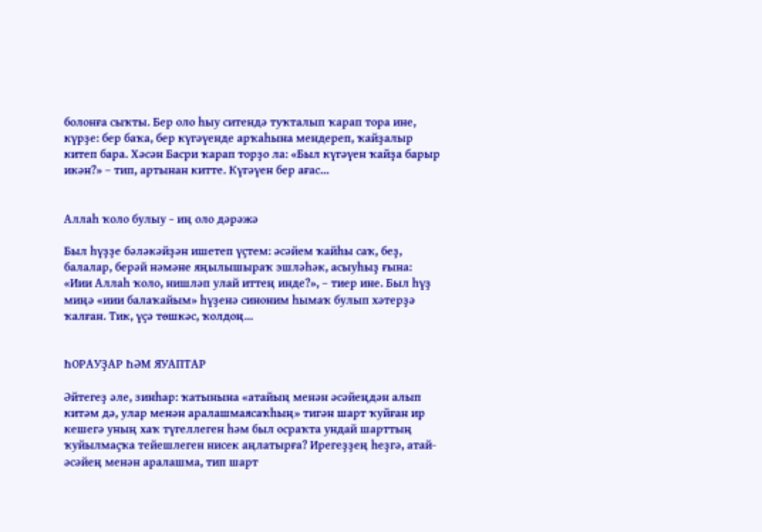болонға сыҡты. Бер оло һыу ситендә туҡталып ҡарап тора ине, күрҙе: бер баҡа, бер күгәүенде арҡаһына мендереп, ҡайҙалыр китеп бара. Хәсән Басри ҡарап торҙо ла: «Был күгәүен ҡайҙа барыр икән?» – тип, артынан китте. Күгәүен бер ағас...


Аллаһ ҡоло булыу − иң оло дәрәжә

Был һүҙҙе бәләкәйҙән ишетеп үҫтем: әсәйем ҡайһы саҡ, беҙ, балалар, берәй нәмәне яңылышыраҡ эшләһәк, асыуһыҙ ғына: «Иии Аллаһ ҡоло, нишләп улай иттең инде?», – тиер ине. Был һүҙ миңә «иии балаҡайым» һүҙенә синоним һымаҡ булып хәтерҙә ҡалған. Тик, үҫә төшкәс, ҡолдоң...


ҺОРАУҘАР ҺӘМ ЯУАПТАР

Әйтегеҙ әле, зинһар: ҡатынына «атайың менән әсәйеңдән алып китәм дә, улар менән аралашмаясаҡһың» тигән шарт ҡуйған ир кешегә уның хаҡ түгеллеген һәм был осраҡта ундай шарттың ҡуйылмаҫҡа тейешлеген нисек аңлатырға? Ирегеҙҙең һеҙгә, атай-әсәйең менән аралашма, тип шарт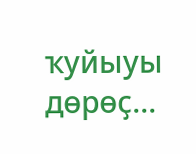ҡуйыуы дөрөҫ...